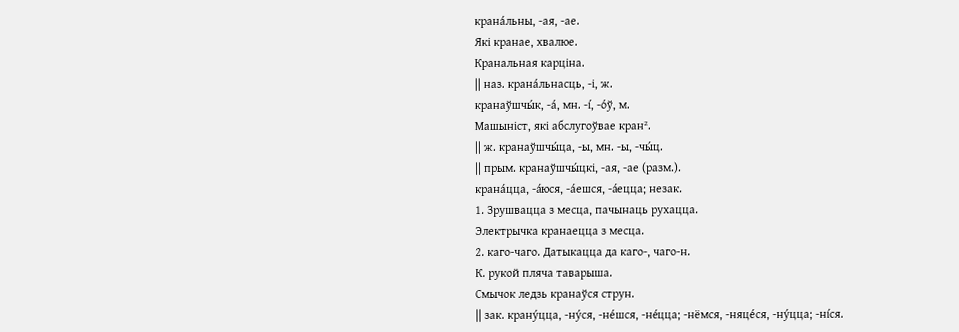крана́льны, -ая, -ае.
Які кранае, хвалюе.
Кранальная карціна.
|| наз. крана́льнасць, -і, ж.
кранаўшчы́к, -а́, мн. -і́, -о́ў, м.
Машыніст, які абслугоўвае кран².
|| ж. кранаўшчы́ца, -ы, мн. -ы, -чы́ц.
|| прым. кранаўшчы́цкі, -ая, -ае (разм.).
крана́цца, -а́юся, -а́ешся, -а́ецца; незак.
1. Зрушвацца з месца, пачынаць рухацца.
Электрычка кранаецца з месца.
2. каго-чаго. Датыкацца да каго-, чаго-н.
К. рукой пляча таварыша.
Смычок ледзь кранаўся струн.
|| зак. крану́цца, -ну́ся, -не́шся, -не́цца; -нёмся, -няце́ся, -ну́цца; -ні́ся.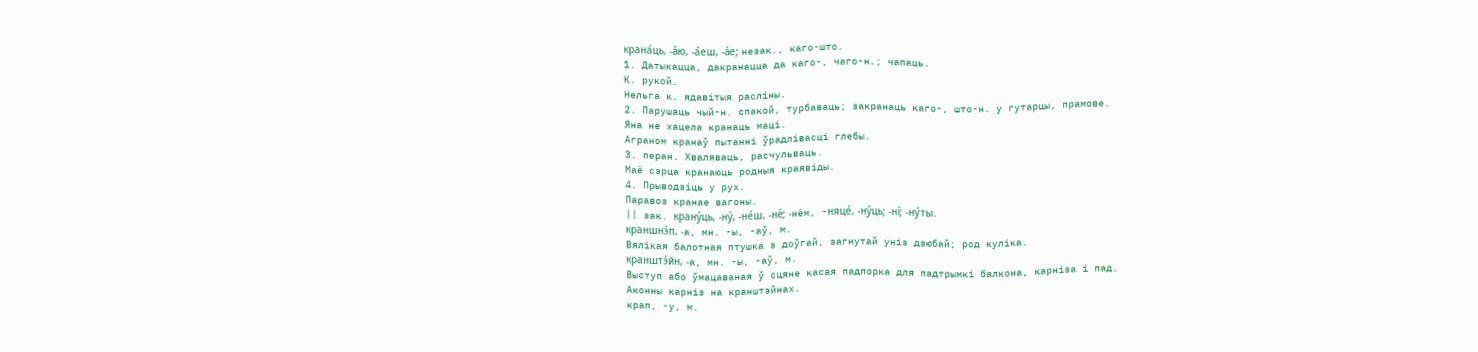крана́ць, -а́ю, -а́еш, -а́е; незак., каго-што.
1. Датыкацца, дакранацца да каго-, чаго-н.; чапаць.
К. рукой.
Нельга к. ядавітыя расліны.
2. Парушаць чый-н. спакой, турбаваць; закранаць каго-, што-н. у гутарцы, прамове.
Яна не хацела кранаць маці.
Аграном кранаў пытанні ўрадлівасці глебы.
3. перан. Хваляваць, расчульваць.
Маё сэрца кранаюць родныя краявіды.
4. Прыводзіць у рух.
Паравоз кранае вагоны.
|| зак. крану́ць, -ну́, -не́ш, -не́; -нём, -няце́, -ну́ць; -ні́; -ну́ты.
краншнэ́п, -а, мн. -ы, -аў, м.
Вялікая балотная птушка з доўгай, загнутай уніз дзюбай; род куліка.
кранштэ́йн, -а, мн. -ы, -аў, м.
Выступ або ўмацаваная ў сцяне касая падпорка для падтрымкі балкона, карніза і пад.
Аконны карніз на кранштэйнах.
крап, -у, м.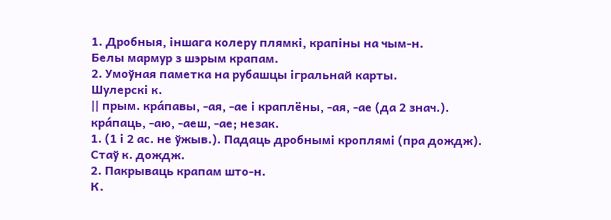1. Дробныя, іншага колеру плямкі, крапіны на чым-н.
Белы мармур з шэрым крапам.
2. Умоўная паметка на рубашцы ігральнай карты.
Шулерскі к.
|| прым. кра́павы, -ая, -ае і краплёны, -ая, -ае (да 2 знач.).
кра́паць, -аю, -аеш, -ае; незак.
1. (1 і 2 ас. не ўжыв.). Падаць дробнымі кроплямі (пра дождж).
Стаў к. дождж.
2. Пакрываць крапам што-н.
К.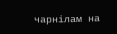чарнілам на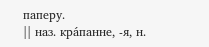паперу.
|| наз. кра́панне, -я, н.